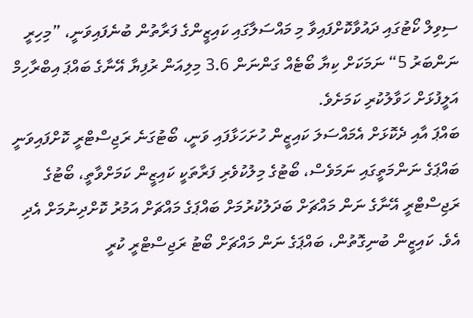ސިވިލް ކޯޓުގައި ދައުވާކޮށްފައިވާ މި މައްސަލާގައި ކައިޒީންގެ ފަރާތުން ބުނެފައިވަނީ، ”މިހިރީ ނަންބަރު 5“ ނަމަކަށް ކިޔާ ބޯޓެއް ގަންނަން 3.6 މިލިއަން ރުފިޔާ އޭނާގެ ބައްޕަ އިބްރާހިމް އަލީފުޅަށް ހަވާލުކުރި ކަމަށެވެ.
ބައްޕަ އާއި ދެކޮޅަށް އެމައްސަލަ ކައިޒީން ހުށަހަޅާފައި ވަނީ، ބޯޓުގަނެ ރަޖިސްޓްރީ ކޮށްފައިވަނީ ބައްޕަގެ ނަންމަތީގައި ނަމަވެސް، ބޯޓުގެ މިލުކުވެރި ފަރާތަކީ ކައިޒީން ކަމަށްވާތީ، ބޯޓުގެ ރަޖިސްޓްރީ އޭނާގެ ނަން މައްޗަށް ބަދަލުކުރުމަށް ބައްޕަގެ މައްޗަށް އަމުރު ކޮށްދިނުމަށް އެދި އެވެ. ކައިޒީން ބުނިގޮތުން، ބައްޕަގެ ނަން މައްޗަށް ބޯޓު ރަޖިސްޓްރީ ކުރީ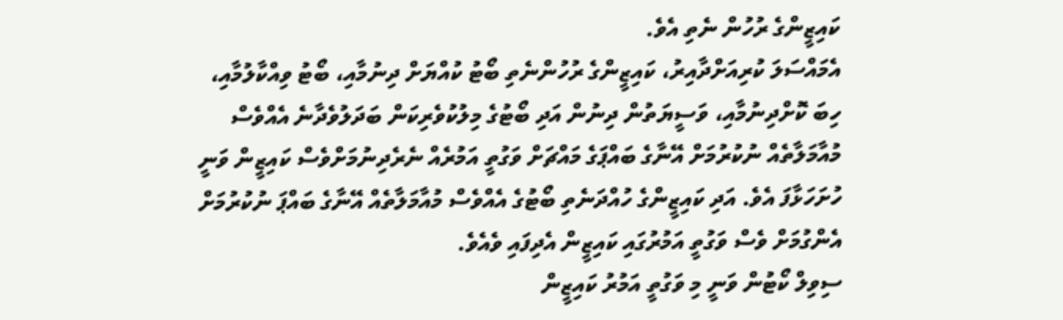ކައިޒީންގެ ރުހުން ނެތި އެވެ.
އެމައްސަލަ ކުރިއަށްދާއިރު، ކައިޒީންގެ ރުހުންނެތި ބޯޓު ކުއްޔަށް ދިނުމާއި، ބޯޓު ވިއްކާލުމާއި، ހިބަ ކޮށްދިނުމާއި، ވަސީޔަތުން ދިނުން އަދި ބޯޓުގެ މިލުކުވެރިކަން ބަދަލުވެދާނެ އެއްވެސް މުއާމަލާތެއް ނުކުރުމަށް އޭނާގެ ބައްޕަގެ މައްޗަށް ވަގުތީ އަމުރެއް ނެރެދިނުމަށްވެސް ކައިޒީން ވަނީ ހުށަހަޅާފަ އެވެ. އަދި ކައިޒީންގެ ހުއްދަނެތި ބޯޓުގެ އެއްވެސް މުއާމަލާތެއް އޭނާގެ ބައްޕަ ނުކުރުމަށް އެންގުމަށް ވެސް ވަގުތީ އަމުރުގައި ކައިޒީން އެދިފައި ވެއެވެ.
ސިވިލް ކޯޓުން ވަނީ މި ވަގުތީ އަމުރު ކައިޒީން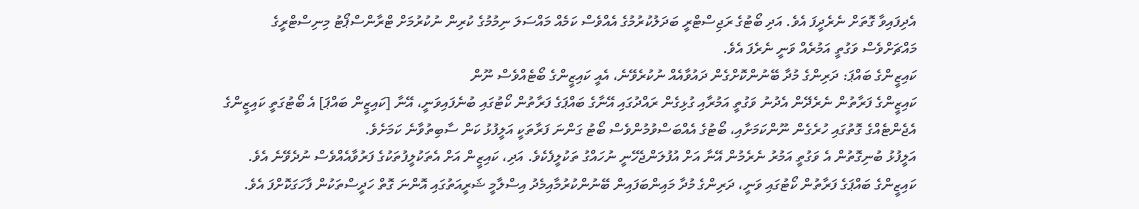އެދިފައިވާ ގޮތަށް ނެރެދީފަ އެވެ. އަދި ބޯޓުގެ ރަޖިސްޓްރީ ބަދަލުކުރުމުގެ އެއްވެސް ކަމެއް މައްސަލަ ނިމުމުގެ ކުރިން ނުކުރުމަށް ޓްރާންސްޕޯޓު މިނިސްޓްރީގެ މައްޗަށްވެސް ވަގުތީ އަމުރެއް ވަނީ ނެރެފަ އެވެ.
ކައިޒީންގެ ބައްޕަ: ދަރިންގެ މުދާ ބޭނުންކޮށްގެން ދައުވާއެއް ނުކުރެވޭނެ، އެއީ ކައިޒީންގެ ބޯޓެއްވެސް ނޫން
ކައިޒީންގެ ފަރާތުން ނެރެދޭން އެދުނު ވަގުތީ އަމުރާއި ގުޅިގެން ރައްދުގައި އޭނާގެ ބައްޕަގެ ފަރާތުން ކޯޓުގައި ބުނެފައިވަނީ، އޭނާ [ކައިޒީން ބައްޕަ] އެ ބޯޓުގަތީ ކައިޒީންގެ އެޖެންޓެއްގެ ގޮތުގައި ހުރެގެން ނޫންކަމަށާއި، ބޯޓުގެ އެއްބަސްވުމުންވެސް ބޯޓު ގަންނަ ފަރާތަކީ އަލީފުޅު ކަން ސާބިތުވާނެ ކަމަށެވެ.
އަލީފުޅު ބުނިގޮތުން އެ ވަގުތީ އަމުރު ނެރެމުން އޭނާ އަށް އުފުލަންޖެހޭނީ ނުހައްގު ތަކުލީފެކެވެ. އަދި، ކައިޒީން އަށް އެތަކުލީފުތަކުގެ ފަރުވާއެއްވެސް ނުދެވޭނެ އެވެ.
ކައިޒީންގެ ބައްޕަގެ ފަރާތުން ކޯޓުގައި ވަނީ، ދަރިންގެ މުދާ މައިންބަފައިން ބޭނުންކުރުމާއިމެދު އިސްލާމީ ޝަރީއަތުގައި އޮންނަ ގޮތް ހަދީސްތަކުން ފާހަގަކޮށްފަ އެވެ.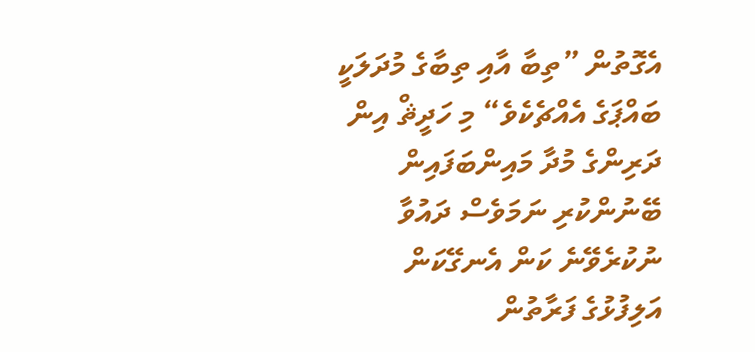އެގޮތުން ”ތިބާ އާއި ތިބާގެ މުދަލަކީ ބައްޕަގެ އެއްޗެކެވެ“ މި ހަދީޘް އިން ދަރިންގެ މުދާ މައިންބަފައިން ބޭނުންކުރި ނަމަވެސް ދައުވާ ނުކުރެވޭނެ ކަން އެނގޭކަން އަލިފުޅުގެ ފަރާތުން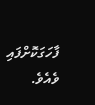ފާހަގަކޮށްފައި ވެއެވެ.